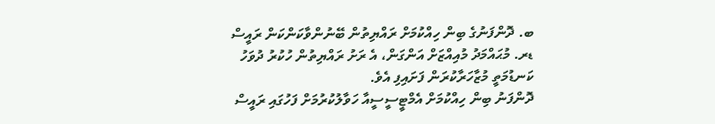ބ. ދޮންފަނުގެ ބިން ހިއްކުމަށް ރައްޔިތުން ބޭނުންވާކަންކަން ރައީސް ޑރ. މުޙައްމަދު މުއިއްޒަށް އަންގަން، އެ ރަށު ރައްޔިތުން ހުކުރު ދުވަހު ކަނޑުމަތީ މުޒާހަރާކުރަން ފަށައިފި އެވެ.
ދޮންފަނު ބިން ހިއްކުމަށް އެމްޓީސީސީއާ ހަވާލުކުރުމަށް ފަހުގައި ރައީސް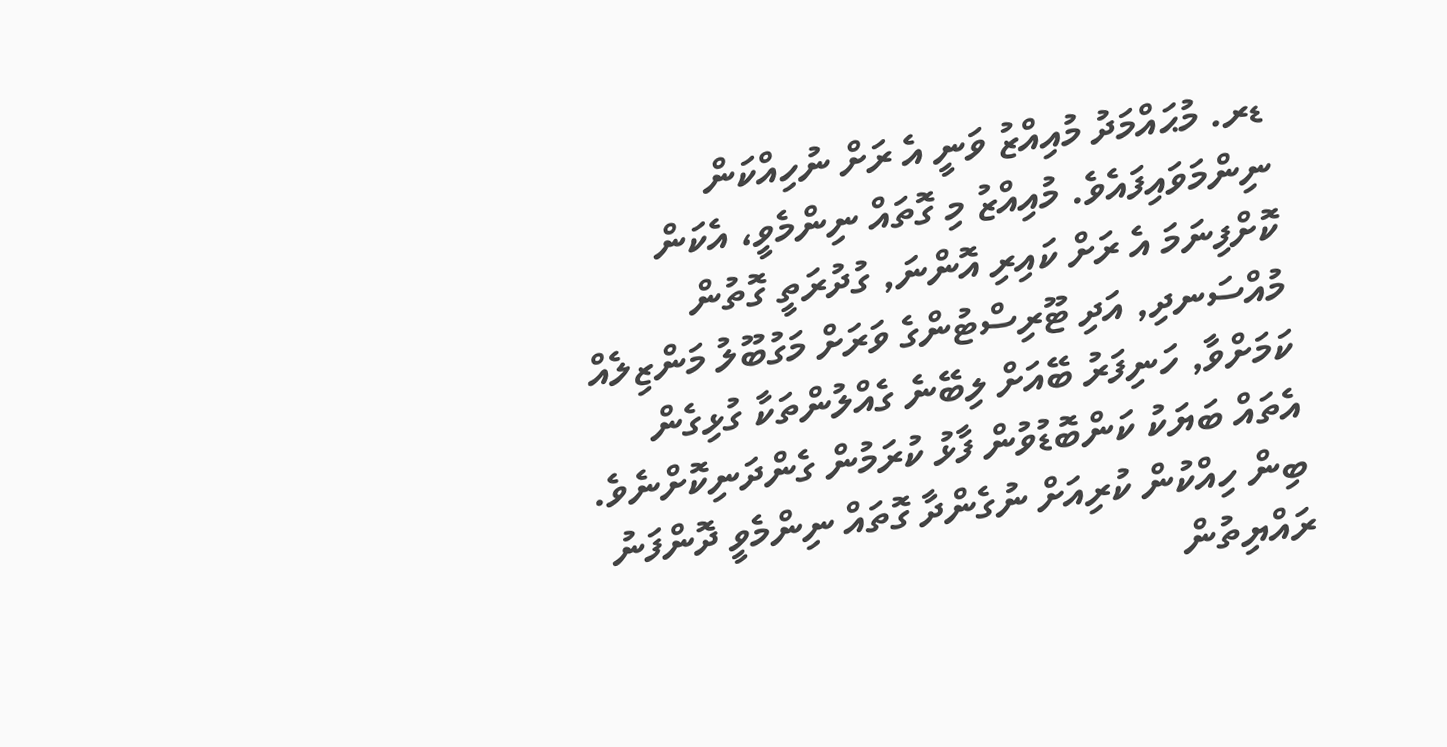ޑރ. މުޙައްމަދު މުއިއްޒު ވަނީ އެ ރަށް ނުހިއްކަން ނިންމަވައިފައެވެ. މުއިއްޒު މި ގޮތައް ނިންމެވީ، އެކަން ކޮށްފިނަމަ އެ ރަށް ކައިރި އޮންނަ, ގުދުރަތީ ގޮތުން މުއްސަނދި, އަދި ޓޫރިސްޓުންގެ ވަރަށް މަގުބޫލު މަންޒިލެއް ކަމަށްވާ, ހަނިފަރު ބޭއަށް ލިބޭނެ ގެއްލުންތަކާ ގުޅިގެން އެތައް ބަޔަކު ކަންބޮޑުވުން ފާޅު ކުރަމުން ގެންދަނިކޮށްނެވެ.
ބިން ހިއްކުން ކުރިއަށް ނުގެންދާ ގޮތައް ނިންމެވީ ދޮންފަނު ރައްޔިތުން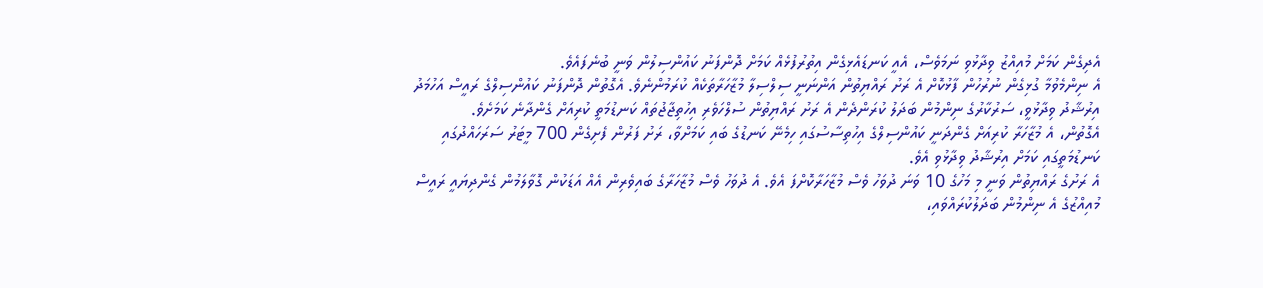އެދިގެން ކަމަށް މުއިއްޒު ވިދާޅުވި ނަމަވެސް، އެއީ ކަނޑައެޅިގެން އިތުރުފުޅެއް ކަމަށް ދޮންފަނު ކައުންސިލުން ވަނީ ބުނެފައެވެ.
އެ ނިންމެވުމާ ގުޅިގެން ނުރުހުން ފާޅުކޮށް އެ ރަށު ރައްޔިތުން އަންނަނީ ސިލްސިލާ މުޒާހަރާތަކެއް ކުރަމުންނެވެ. އެގޮތުން ދޮންފަނު ކައުންސިލްގެ ރައީސް އަހުމަދު އިރުޝާދު ވިދާޅުވީ، ސަރުކާރުގެ ނިންމުން ބަދަލު ކުރަންދެން އެ ރަށު ރައްޔިތުން ސުލްހަވެރި އިހުތިޖާޖުތައް ކަނޑުމަތީ ކުރިއަށް ގެންދާނެ ކަމަށެވެ.
އެގޮތުން، އެ މުޒާހަރާ ކުރިއަށް ގެންދަނީ ކައުންސިލްގެ އިހުތިސާސުގައި ހިމެނޭ ކަނޑުގެ ބައި ކަމަށްވާ، ރަށު ފަރުން ފެށިގެން 700 މީޓަރު ސަރަހައްދުގައި ކަނޑުމަތީގައި ކަމަށް އިރުޝާދު ވިދާޅުވި އެވެ.
އެ ރަށުގެ ރައްޔިތުން ވަނީ މި މަހުގެ 10 ވަނަ ދުވަހު ވެސް މުޒާހަރާކޮށްފަ އެވެ. އެ ދުވަހު ވެސް މުޒާހަރާގެ ބައިވެރިން އެއް އަޑަކުން ގޮވާލަމުން ގެންދިޔައީ ރައީސް މުއިއްޒުގެ އެ ނިންމުން ބަދަލުކުރައްވައި،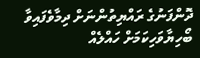ދޮންފަނުގެ ރައްޔިތުންނަށް ދިމާވެފައިވާ ބޯހިޔާވަހިކަމަށް ހައްލެއް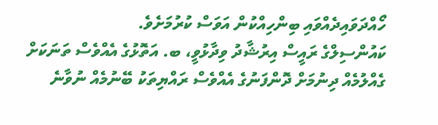ހޯއްދަވައިދެއްވައި ބިންހިއްކުން އަވަސް ކުރުމަށެވެ.
ކައުންސިލްގެ ރައީސް އިރުޝާދު ވިދާޅުވީ، ބ. އަތޮޅުގެ އެއްވެސް ތަނަކަށް ގެއްލުމެއް ދިނުމަށް ދޮންފަނުގެ އެއްވެސް ރައްޔިތަކު ބޭނުމެއް ނުވާނެ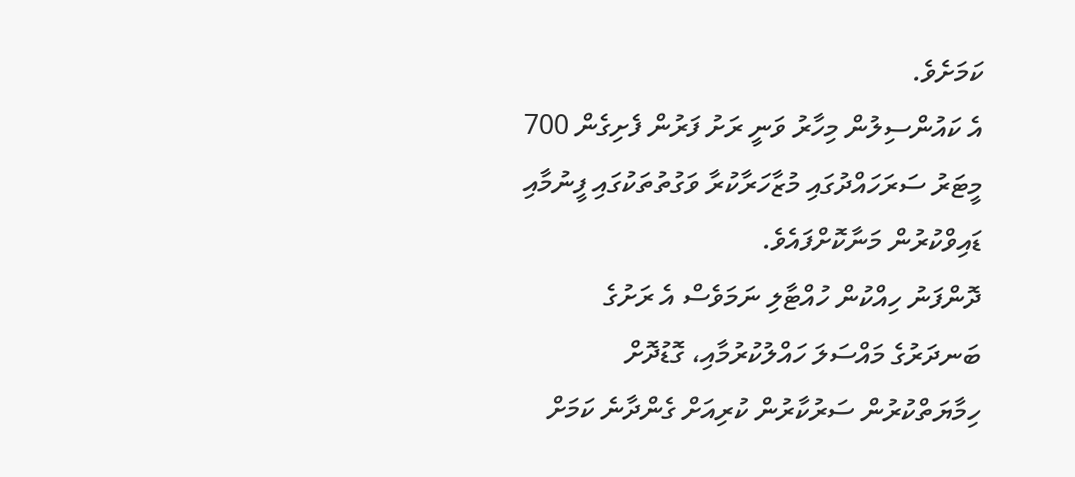ކަމަށެވެ.
އެ ކައުންސިލުން މިހާރު ވަނީ ރަށު ފަރުން ފެށިގެން 700 މީޓަރު ސަރަހައްދުގައި މުޒާހަރާކުރާ ވަގުތުތަކުގައި ފީނުމާއި ޑައިވްކުރުން މަނާކޮށްފައެވެ.
ދޮންފަނު ހިއްކުން ހުއްޓާލި ނަމަވެސް އެ ރަށުގެ ބަނދަރުގެ މައްސަލަ ހައްލުކުރުމާއި، ގޮޑުދޮށް ހިމާޔަތްކުރުން ސަރުކާރުން ކުރިއަށް ގެންދާނެ ކަމަށް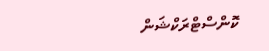ކޮންސްޓްރަކްޝަން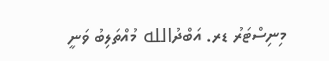މިނިސްޓަރު ޑރ. އަބްދުالله މުއްތަލިބު ވަނީ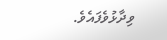ވިދާޅުވެފައެވެ.